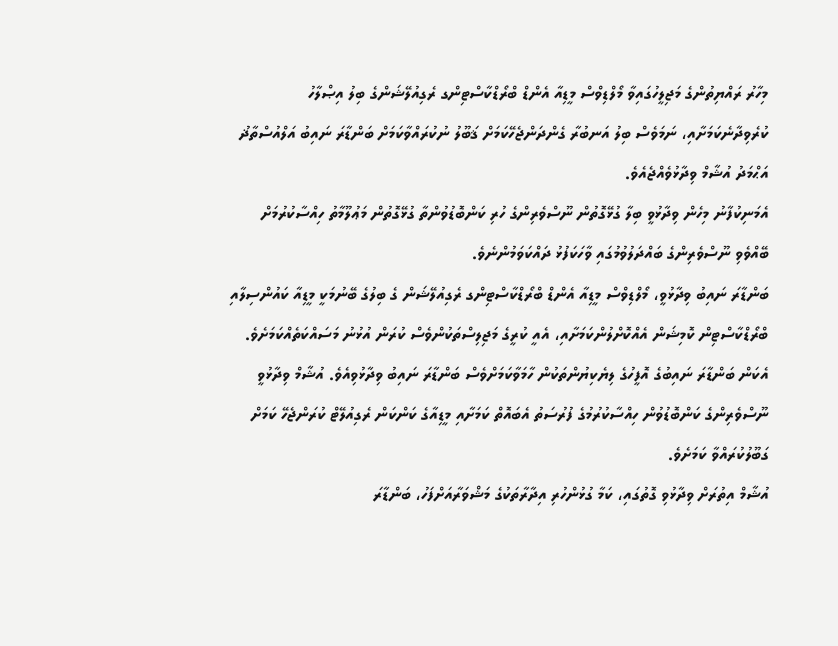މިހާރު ރައްޔިތުންގެ މަޖިލީހުގައިވާ މޯލްޑިވްސް މީޑިއާ އެންޑް ބްރޯޑްކާސްޓިންގ ރެގިއުލޭޝަންގެ ބިލު އިޞްލާހު ކުރެވިދާނެކަމަށާއި، ނަމަވެސް ބިލު އަނބުރާ ގެންދަންޖެހޭކަމަށް ޤަބޫލު ނުކުރައްވާކަމަށް ބަންޑާރަ ނައިބު އަލްއުސްތާޛު އަޙްމަދު އުޝާމް ވިދާޅުވެއްޖެއެވެ.
އެމަނިކުފާނު މިހެން ވިދާޅުވީ ބިލާ ގުޅޭގޮތުން ނޫސްވެރިންގެ ހުރި ކަންބޮޑުވުންތާ ގުޅޭގޮތުން މަޢުލޫމާތު ހިއްސާކުރުމަށް ބޭއްވެވި ނޫސްވެރިންގެ ބައްދަލުވުމުގައި ވާހަކަފުޅު ދައްކަވަމުންނެވެ.
ބަންޑާރަ ނައިބު ވިދާޅުވީ، މޯލްޑިވްސް މީޑިއާ އެންޑް ބްރޯޑްކާސްޓިންގ ރެގިއުލޭޝަން ގެ ބިލުގެ ބޭނުމަކީ މީޑިއާ ކައުންސިލާއި ބްރޯޑްކާސްޓިން ކޮމިޝަން އެއްކޮށްލުންކަމަށާއި، އެއީ ކުރީގެ މަޖިލިސްތަކުންވެސް ކުރަން އުޅުނު މަސައްކަތެއްކަމަށެވެ.
އެކަން ބަންޑާރަ ނައިބުގެ އޮފީހުގެ ލިޔެކިޔުންތަކުން ހާމަވާކަމަށްވެސް ބަންޑާރަ ނައިބު ވިދާޅުވިއެވެ. އުޝާމް ވިދާޅުވީ ނޫސްވެރިންގެ ކަންބޮޑުވުން ހިއްސާކުރުމުގެ ފުރުސަތު އެބައޮތް ކަމަށާއި މީޑިއާގެ ކަންކަން ރެގިއުލޭޓް ކުރަންޖެހޭ ކަމަށް ގަބޫލުކުރައްވާ ކަމަށެވެ.
އުޝާމް އިތުރަށް ވިދާޅުވި ގޮތުގައި، ކަމާ ގުޅުންހުރި އިދާރާތަކުގެ މަޝްވަރާއަށްފަހު، ބަންޑާރަ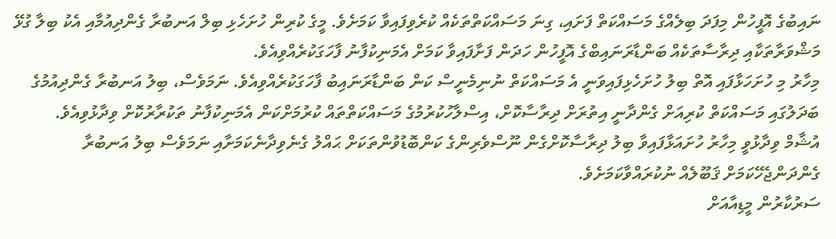ނައިބުގެ އޮފީހުން މިފަދަ ބިލެއްގެ މަސައްކަތް ފަށައި، ގިނަ މަސައްކަތްތަކެއް ކުރެވިފައިވާ ކަމަށެވެ. މީގެ ކުރިން ހުށަހެޅި ބިލް އަނބުރާ ގެންދިއުމާއި އެކު ބިލާ ގުޅޭ މަޝްވަރާތަކާއި ދިރާސާތަކެއް ބަންޑާރަނައިބްގެ އޮފީހުން ހަދަން ފަށާފައިވާ ކަމަށް އެމަނިކުފާނު ފާހަގަކުރެއްވިއެވެ.
މިހާރު މި ހުށަހަޅާފައި އޮތް ބިލު ހުށަހެޅިފައިވަނީ އެ މަސައްކަތް ނުނިމެނީސް ކަން ބަންޑާރަނައިބު ފާހަގަކުރެއްވިއެވެ. ނަމަވެސް، ބިލު އަނބުރާ ގެންދިއުމުގެ ބަދަލުގައި މަސައްކަތް ކުރިއަށް ގެންދާނީ އިތުރަށް ދިރާސާކޮށް، އިސްލާހުކުރުމުގެ މަސައްކަތްތައް ކުރުމަށްކަން އެމަނިކުފާނު ތަކުރާރުކޮށް ވިދާޅުވިއެވެ.
އުޝާމް ވިދާޅުވީ މިހާރު ހުށައަޅާފައިވާ ބިލު ދިރާސާކޮށްގެން ނޫސްވެރިންގެ ކަންބޮޑުވުންތަކަށް ޙައްލު ގެނެވިދާނެކަމަށާއި ނަމަވެސް ބިލު އަނބުރާ ގެންދަންޖެހޭކަމަށް ޤަބޫލެއް ނުކުރައްވާކަމަށެވެ.
ސަރުކާރުން މީޑިއާއަށް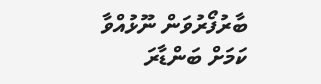ބާރުފޯރުވަން ނޫޅުއްވާ ކަމަށް ބަންޑާރަ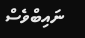ނައިބްވެސް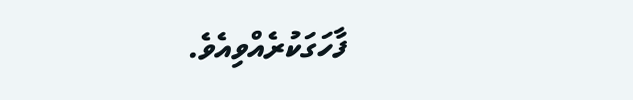ފާހަގަކުރެއްވިއެވެ.